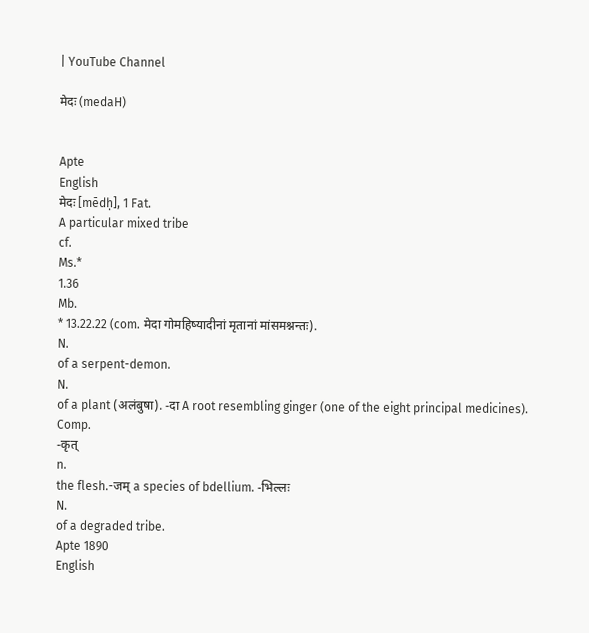| YouTube Channel

मेदः (medaH)


Apte
English
मेदः [mēdḥ], 1 Fat.
A particular mixed tribe
cf.
Ms.*
1.36
Mb.
* 13.22.22 (com. मेदा गोमहिष्यादीनां मृतानां मांसमश्नन्तः).
N.
of a serpent-demon.
N.
of a plant (अलंबुषा). -दा A root resembling ginger (one of the eight principal medicines).
Comp.
-कृत्
n.
the flesh.-जम् a species of bdellium. -भिल्लः
N.
of a degraded tribe.
Apte 1890
English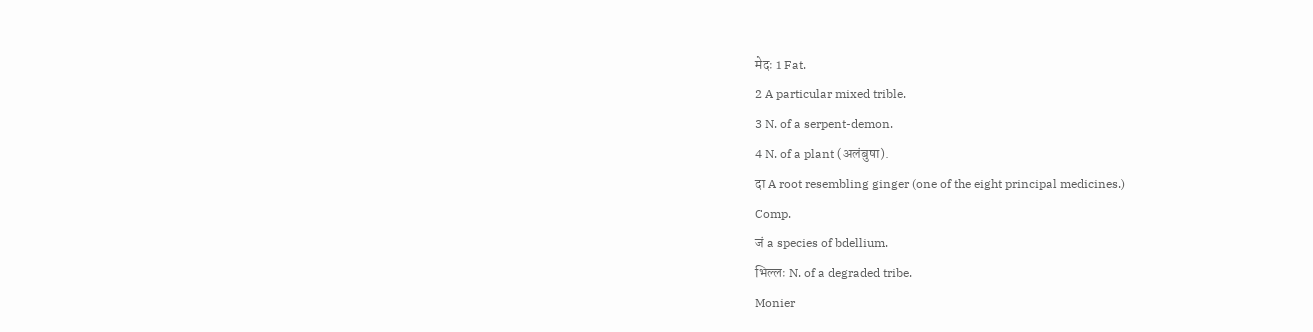मेदः 1 Fat.
2 A particular mixed trible.
3 N. of a serpent-demon.
4 N. of a plant (अलंबुषा).
दा A root resembling ginger (one of the eight principal medicines.)
Comp.
जं a species of bdellium.
भिल्लः N. of a degraded tribe.
Monier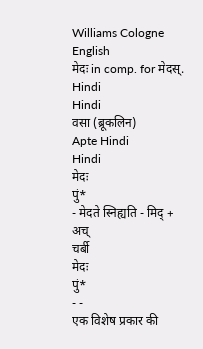Williams Cologne
English
मेदः in comp. for मेदस्.
Hindi
Hindi
वसा (ब्रूकलिन)
Apte Hindi
Hindi
मेदः
पुं*
- मेदते स्निह्यति - मिद् + अच्
चर्बी
मेदः
पुं*
- -
एक विशेष प्रकार की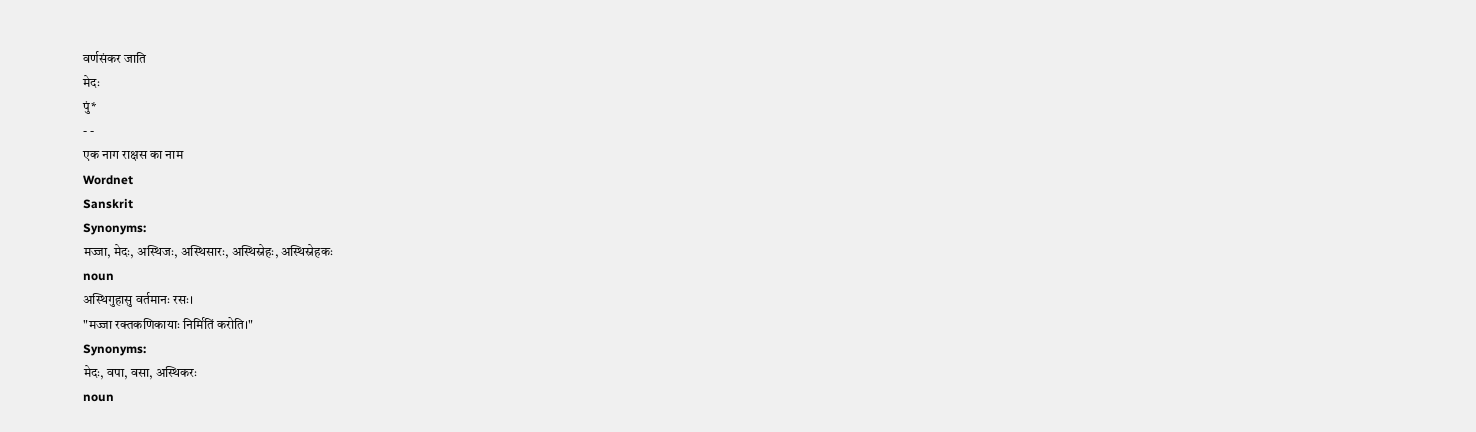वर्णसंकर जाति
मेदः
पुं*
- -
एक नाग राक्षस का नाम
Wordnet
Sanskrit
Synonyms:
मज्जा, मेदः, अस्थिजः, अस्थिसारः, अस्थिस्नेहः, अस्थिस्नेहकः
noun
अस्थिगुहासु वर्तमानः रसः।
"मज्जा रक्तकणिकायाः निर्मितिं करोति।"
Synonyms:
मेदः, वपा, वसा, अस्थिकरः
noun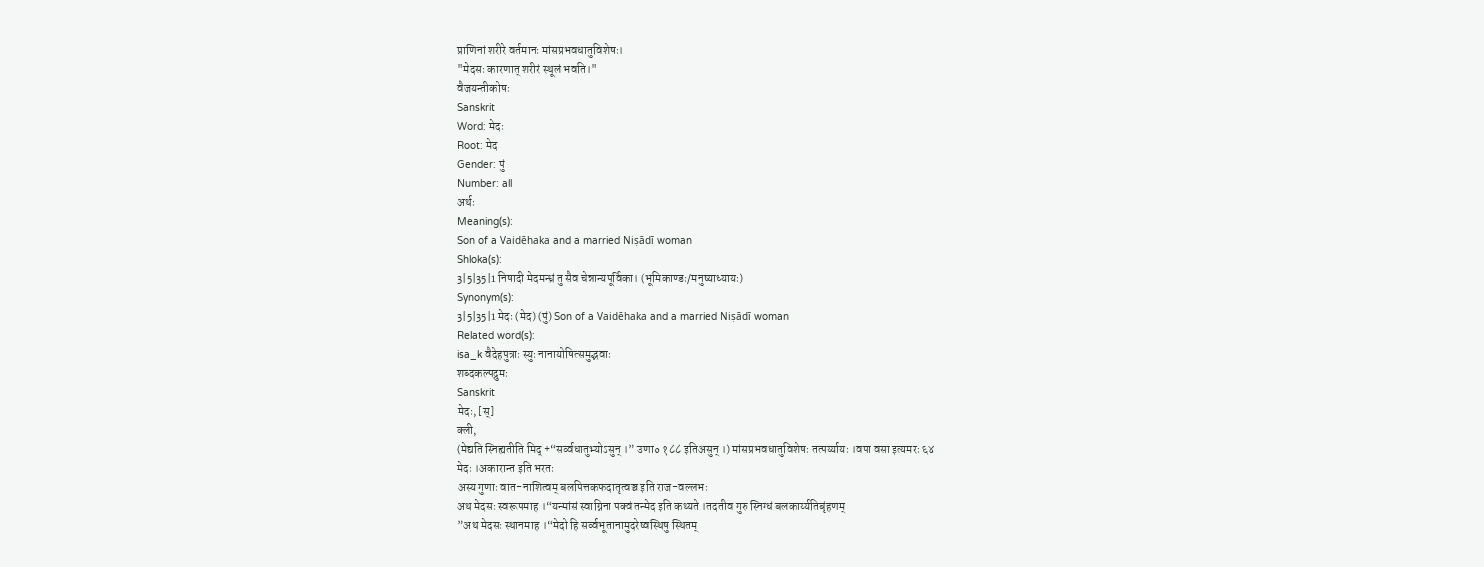प्राणिनां शरीरे वर्तमानः मांसप्रभवधातुविशेषः।
"मेदसः कारणात् शरीरं स्थूलं भवति।"
वैजयन्तीकोषः
Sanskrit
Word: मेदः
Root: मेद
Gender: पुं
Number: all
अर्थः
Meaning(s):
Son of a Vaidēhaka and a married Niṣādī woman
Shloka(s):
3|5|35|1 निषादी मेदमन्ध्रं तु सैव चेन्नान्यपूर्विका। (भूमिकाण्डः/मनुष्याध्यायः)
Synonym(s):
3|5|35|1 मेदः (मेद) (पुं) Son of a Vaidēhaka and a married Niṣādī woman
Related word(s):
isa_k वैदेहपुत्राः स्युः नानायोषित्समुद्भवाः
शब्दकल्पद्रुमः
Sanskrit
मेदः, [स्]
क्ली,
(मेद्यति स्निह्यतीति मिद् +“सर्व्वधातुभ्योऽसुन् ।” उणा० १८८ इतिअसुन् ।) मांसप्रभवधातुविशेषः तत्पर्य्यायः ।वपा वसा इत्यमरः ६४
मेदः ।अकारान्त इति भरतः
अस्य गुणाः वात-नाशित्वम् बलपित्तकफदातृत्वञ्च इति राज-वल्लभः
अथ मेदसः स्वरूपमाह ।“यन्मांसं स्वाग्निना पक्वं तन्मेद इति कथ्यते ।तदतीव गुरु स्निग्धं बलकार्य्यतिबृंहणम्
”अथ मेदसः स्थानमाह ।“मेदो हि सर्व्वभूतानामुदरेष्वस्थिषु स्थितम्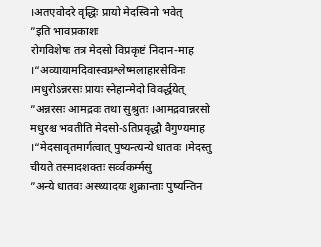।अतएवोदरे वृद्धिः प्रायो मेदस्विनो भवेत्
”इति भावप्रकाशः
रोगविशेषः तत्र मेदसो विप्रकृष्टं निदान-माह ।“अव्यायामदिवास्वप्नश्लेष्मलाहारसेविनः ।मधुरोऽन्नरसः प्रायः स्नेहान्मेदो विवर्द्धयेत्
”अन्नरसः आमद्रवः तथा सुश्रुतः ।आमद्रवान्नरसो मधुरश्च भवतीति मेदसो-ऽतिप्रवृद्धौ वैगुण्यमाह ।“मेदसावृतमार्गत्वात् पुष्यन्त्यन्ये धातवः ।मेदस्तु चीयते तस्मादशक्तः सर्व्वकर्म्मसु
”अन्ये धातवः अस्थ्यादयः शुक्रान्ताः पुष्यन्तिन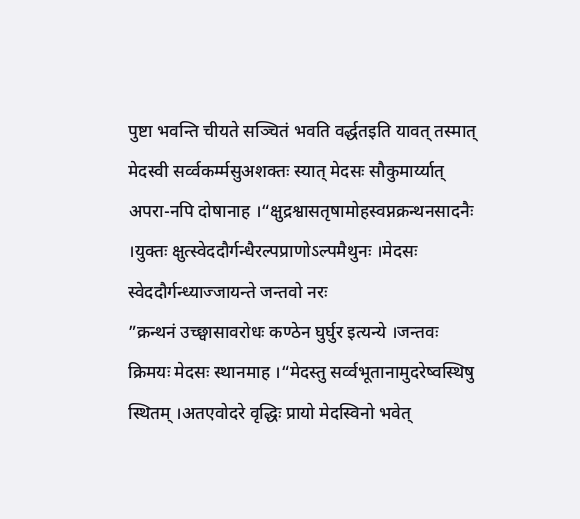पुष्टा भवन्ति चीयते सञ्चितं भवति वर्द्धतइति यावत् तस्मात् मेदस्वी सर्व्वकर्म्मसुअशक्तः स्यात् मेदसः सौकुमार्य्यात् अपरा-नपि दोषानाह ।“क्षुद्रश्वासतृषामोहस्वप्नक्रन्थनसादनैः ।युक्तः क्षुत्स्वेददौर्गन्धैरल्पप्राणोऽल्पमैथुनः ।मेदसः स्वेददौर्गन्ध्याज्जायन्ते जन्तवो नरः
”क्रन्थनं उच्छ्वासावरोधः कण्ठेन घुर्घुर इत्यन्ये ।जन्तवः क्रिमयः मेदसः स्थानमाह ।“मेदस्तु सर्व्वभूतानामुदरेष्वस्थिषु स्थितम् ।अतएवोदरे वृद्धिः प्रायो मेदस्विनो भवेत्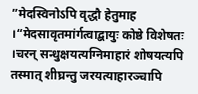”मेदस्विनोऽपि वृद्धौ हेतुमाह ।“मेदसावृतमांर्गत्वाद्बायुः कोष्ठे विशेषतः ।चरन् सन्धुक्षयत्यग्निमाहारं शोषयत्यपि
तस्मात् शीघ्रन्तु जरयत्याहारञ्चापि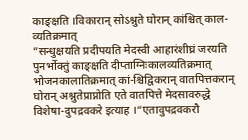काङ्क्षति ।विकारान् सोऽश्नुते घोरान् कांश्चित् काल-व्यतिक्रमात्
”सन्धुक्षयति प्रदीपयति मेदस्वी आहारंशीघ्रं जरयति पुनर्भोक्तुं काङ्क्षति दीप्ताग्निःकालव्यतिक्रमात् भोजनकालातिक्रमात् कां-श्चिद्विकरान् वातपित्तकरान् घोरान् अश्नुतेप्राप्नोति एते वातपित्ते मेदसावरुद्धे विशेषा-दुपद्रवकरे इत्याह ।“एतावुपद्रवकरौ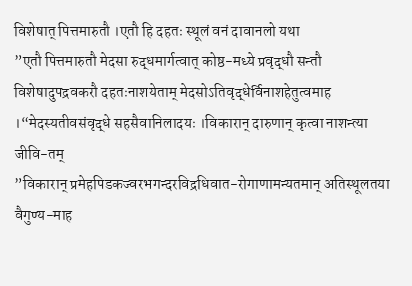विशेषात् पित्तमारुतौ ।एतौ हि दहतः स्थूलं वनं दावानलो यथा
”एतौ पित्तमारुतौ मेदसा रुद्धमार्गत्वात् कोष्ठ-मध्ये प्रवृद्धौ सन्तौ विशेषादुपद्रवकरौ दहतःनाशयेताम् मेदसोऽतिवृद्धेर्विनाशहेतुत्वमाह ।“मेदस्यतीवसंवृद्धे सहसैवानिलादयः ।विकारान् दारुणान् कृत्वा नाशन्त्या जीवि-तम्
”विकारान् प्रमेहपिडकज्वरभगन्दरविद्रधिवात-रोगाणामन्यतमान् अतिस्थूलतया वैगुण्य-माह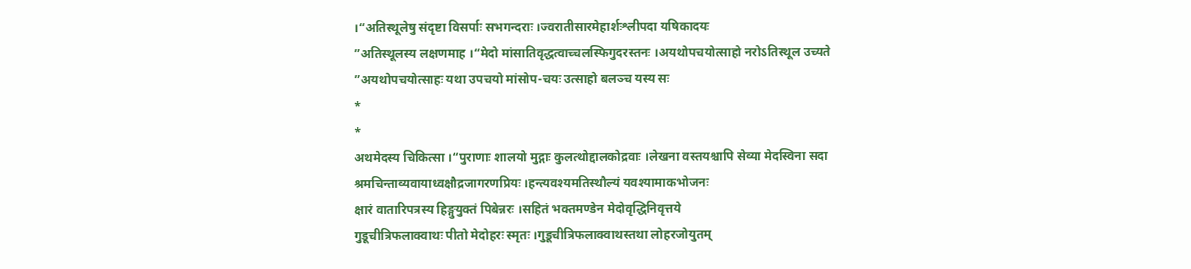।“अतिस्थूलेषु संदृष्टा विसर्पाः सभगन्दराः ।ज्वरातीसारमेहार्शःश्लीपदा यषिकादयः
”अतिस्थूलस्य लक्षणमाह ।“मेदो मांसातिवृद्धत्वाच्चलस्फिगुदरस्तनः ।अयथोपचयोत्साहो नरोऽतिस्थूल उच्यते
”अयथोपचयोत्साहः यथा उपचयो मांसोप-चयः उत्साहो बलञ्च यस्य सः
*
*
अथमेदस्य चिकित्सा ।“पुराणाः शालयो मुद्गाः कुलत्थोद्दालकोद्रवाः ।लेखना वस्तयश्चापि सेव्या मेदस्विना सदा
श्रमचिन्ताव्यवायाध्वक्षौद्रजागरणप्रियः ।हन्त्यवश्यमतिस्थौल्यं यवश्यामाकभोजनः
क्षारं वातारिपत्रस्य हिङ्गुयुक्तं पिबेन्नरः ।सहितं भक्तमण्डेन मेदोवृद्धिनिवृत्तये
गुडूचीत्रिफलाक्वाथः पीतो मेदोहरः स्मृतः ।गुडूचीत्रिफलाक्वाथस्तथा लोहरजोयुतम्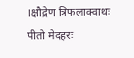।क्षौद्रेण त्रिफलाक्वाथः पीतो मेदहरः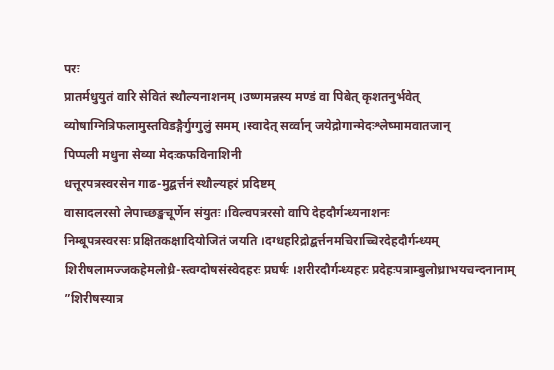परः
प्रातर्मधुयुतं वारि सेवितं स्थौल्यनाशनम् ।उष्णमन्नस्य मण्डं वा पिबेत् कृशतनुर्भवेत्
व्योषाग्नित्रिफलामुस्तविडङ्गैर्गुग्गुलुं समम् ।स्वादेत् सर्व्वान् जयेद्रोगान्मेदःश्लेष्मामवातजान्
पिप्पली मधुना सेव्या मेदःकफविनाशिनी
धत्तूरपत्रस्वरसेन गाढ-मुद्बर्त्तनं स्थौल्यहरं प्रदिष्टम्
वासादलरसो लेपाच्छङ्खचूर्णेन संयुतः ।विल्वपत्ररसो वापि देहदौर्गन्ध्यनाशनः
निम्बूपत्रस्वरसः प्रक्षितकक्षादियोजितं जयति ।दग्धहरिद्रोद्बर्त्तनमचिराच्चिरदेहदौर्गन्ध्यम्
शिरीषलामज्जकहेमलोध्रै-स्त्वग्दोषसंस्वेदहरः प्रघर्षः ।शरीरदौर्गन्ध्यहरः प्रदेहःपत्राम्बुलोध्राभयचन्दनानाम्
”शिरीषस्यात्र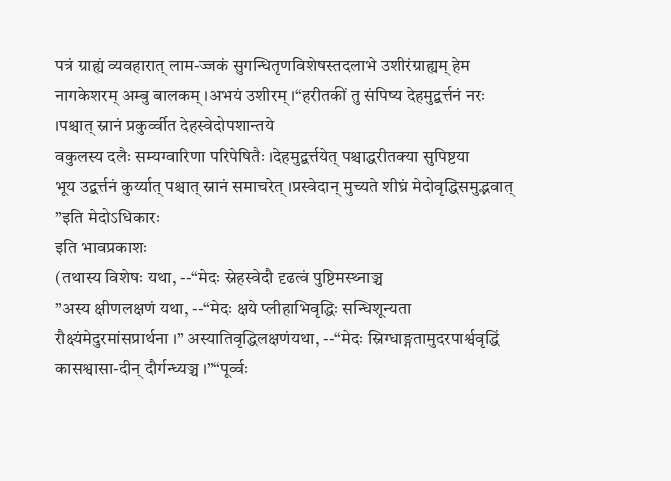पत्रं ग्राह्यं व्यवहारात् लाम-ज्जकं सुगन्धितृणविशेषस्तदलाभे उशीरंग्राह्यम् हेम नागकेशरम् अम्बु बालकम् ।अभयं उशीरम् ।“हरीतकीं तु संपिष्य देहमुद्बर्त्तनं नरः ।पश्चात् स्नानं प्रकुर्व्वीत देहस्वेदोपशान्तये
वकुलस्य दलैः सम्यग्वारिणा परिपेषितैः ।देहमुद्बर्त्तयेत् पश्चाद्धरीतक्या सुपिष्टया
भूय उद्बर्त्तनं कुर्य्यात् पश्चात् स्नानं समाचरेत् ।प्रस्वेदान् मुच्यते शीघ्रं मेदोवृद्धिसमुद्भवात्
”इति मेदोऽधिकारः
इति भावप्रकाशः
(तथास्य विशेषः यथा, --“मेदः स्नेहस्वेदौ दृढत्वं पुष्टिमस्थ्नाञ्च
”अस्य क्षीणलक्षणं यथा, --“मेदः क्षये प्लीहाभिवृद्धिः सन्धिशून्यता रौक्ष्यंमेदुरमांसप्रार्थना ।” अस्यातिवृद्धिलक्षणंयथा, --“मेदः स्निग्धाङ्गतामुदरपार्श्ववृद्धिं कासश्वासा-दीन् दौर्गन्ध्यञ्च ।”“पूर्व्वः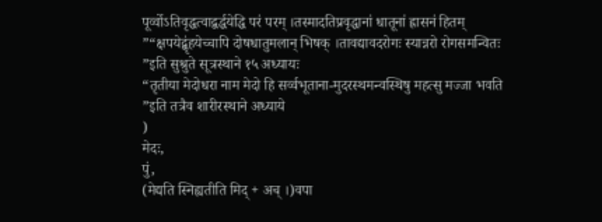पूर्व्वोऽतिवृद्धत्वाद्वर्द्धयेद्धि परं परम् ।तस्मादतिप्रवृद्धानां धातूनां ह्रासनं हितम्
”“क्षपयेद्बृंहयेच्चापि दोषधातुमलान् भिषक् ।तावद्यावदरोगः स्यान्नरो रोगसमन्वितः
”इति सुश्रुते सूत्रस्थाने १५ अध्यायः
“तृतीया मेदोधरा नाम मेदो हि सर्व्वभूताना-मुदरस्थमन्वस्थिषु महत्सु मज्जा भवति
”इति तत्रैव शारीरस्थाने अध्याये
)
मेदः,
पुं,
(मेद्यति स्निह्यतीति मिद् + अच् ।)वपा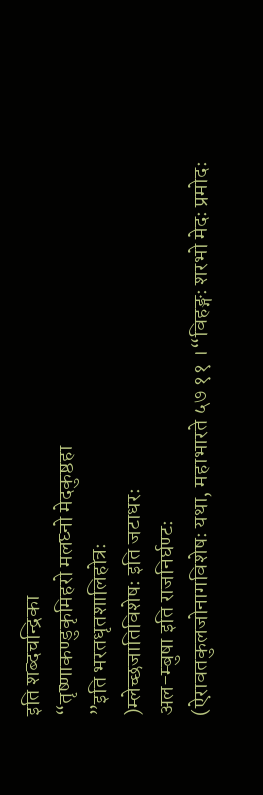इति शब्दचन्द्रिका
“तृष्णाकण्डुकृमिहरो मलघ्नो मेदकुष्ठहा
”इति भरतधृतशालिहोत्रः
)म्लेच्छजातिविशेषः इति जटाधरः
अल-म्बुषा इति राजनिर्घण्टः
(ऐरावतकुलजोनागविशेषः यथा, महाभारते ५७ ११ ।“विहङ्गः शरभो मेदः प्रमोदः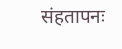संहतापनः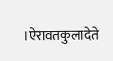।ऐरावतकुलादेते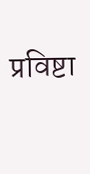प्रविष्टा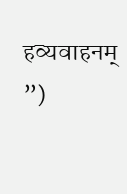हव्यवाहनम्
”)